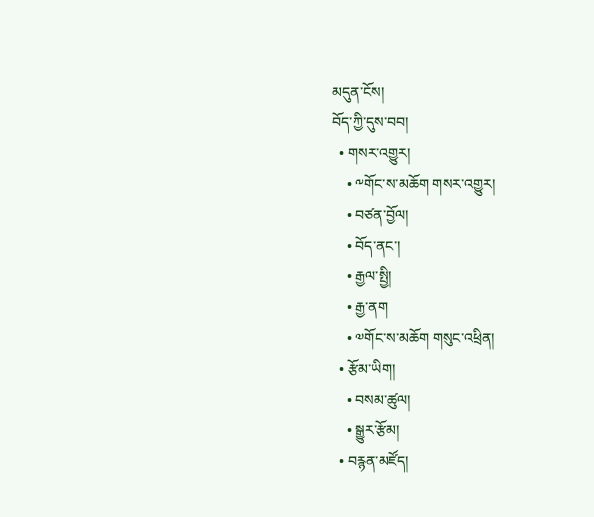མདུན་ངོས།
བོད་ཀྱི་དུས་བབ།
  • གསར་འགྱུར།
    • ༸གོང་ས་མཆོག གསར་འགྱུར།
    • བཙན་བྱོལ།
    • བོད་ནང་།
    • རྒྱལ་སྤྱི།
    • རྒྱ་ནག
    • ༧གོང་ས་མཆོག གསུང་འཕྲིན།
  • རྩོམ་ཡིག།
    • བསམ་ཚུལ།
    • སྒྱུར་རྩོམ།
  • བརྙན་མཛོད།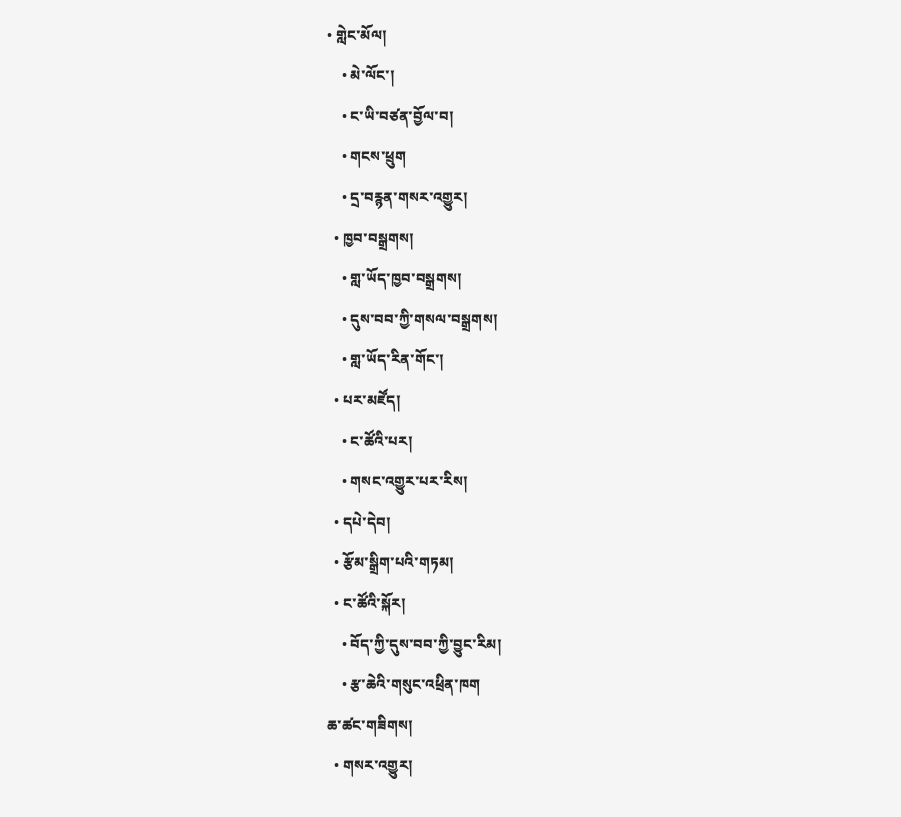• གླེང་མོལ།
    • མེ་ལོང་།
    • ང་ཡི་བཙན་བྱོལ་བ།
    • གངས་ཕྲུག
    • དྲ་བརྙན་གསར་འགྱུར།
  • ཁྱབ་བསྒྲགས།
    • གླ་ཡོད་ཁྱབ་བསྒྲགས།
    • དུས་བབ་ཀྱི་གསལ་བསྒྲགས།
    • གླ་ཡོད་རིན་གོང་།
  • པར་མཛོད།
    • ང་ཚོའི་པར།
    • གསང་འགྱུར་པར་རིས།
  • དཔེ་དེབ།
  • རྩོམ་སྒྲིག་པའི་གཏམ།
  • ང་ཚོའི་སྐོར།
    • བོད་ཀྱི་དུས་བབ་ཀྱི་བྱུང་རིམ།
    • རྩ་ཆེའི་གསུང་འཕྲིན་ཁག
ཆ་ཚང་གཟིགས།
  • གསར་འགྱུར།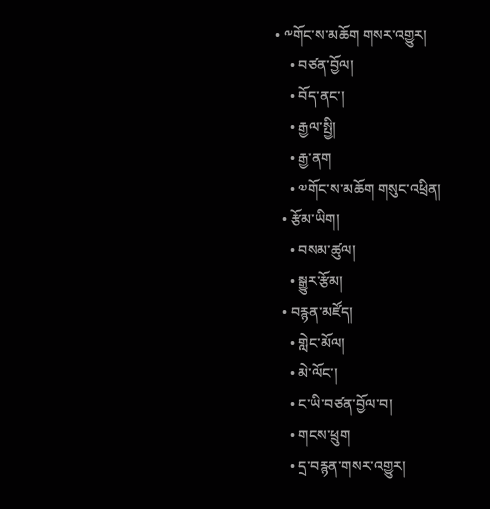• ༸གོང་ས་མཆོག གསར་འགྱུར།
    • བཙན་བྱོལ།
    • བོད་ནང་།
    • རྒྱལ་སྤྱི།
    • རྒྱ་ནག
    • ༧གོང་ས་མཆོག གསུང་འཕྲིན།
  • རྩོམ་ཡིག།
    • བསམ་ཚུལ།
    • སྒྱུར་རྩོམ།
  • བརྙན་མཛོད།
    • གླེང་མོལ།
    • མེ་ལོང་།
    • ང་ཡི་བཙན་བྱོལ་བ།
    • གངས་ཕྲུག
    • དྲ་བརྙན་གསར་འགྱུར།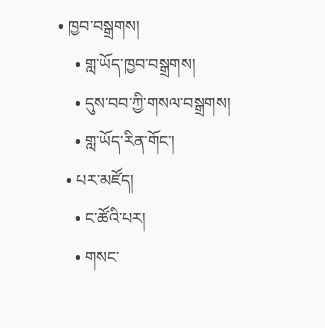• ཁྱབ་བསྒྲགས།
    • གླ་ཡོད་ཁྱབ་བསྒྲགས།
    • དུས་བབ་ཀྱི་གསལ་བསྒྲགས།
    • གླ་ཡོད་རིན་གོང་།
  • པར་མཛོད།
    • ང་ཚོའི་པར།
    • གསང་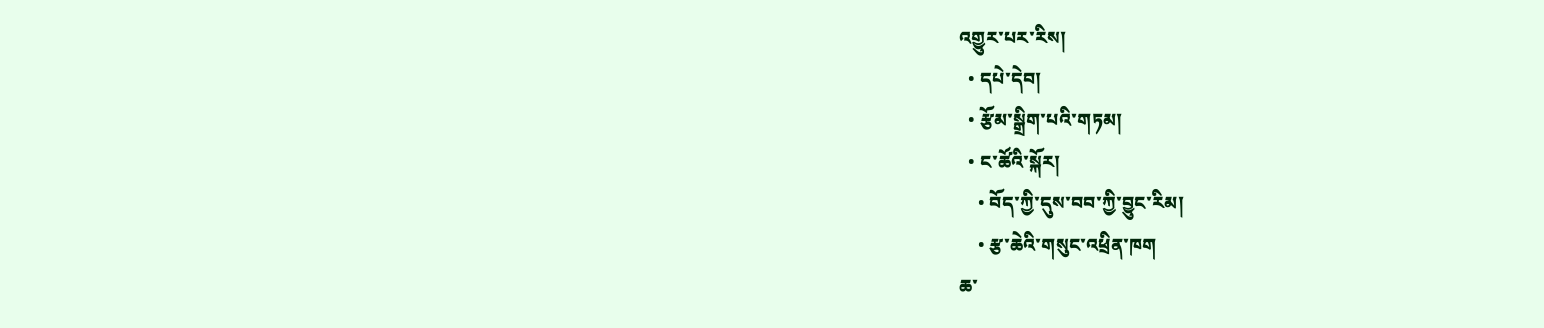འགྱུར་པར་རིས།
  • དཔེ་དེབ།
  • རྩོམ་སྒྲིག་པའི་གཏམ།
  • ང་ཚོའི་སྐོར།
    • བོད་ཀྱི་དུས་བབ་ཀྱི་བྱུང་རིམ།
    • རྩ་ཆེའི་གསུང་འཕྲིན་ཁག
ཆ་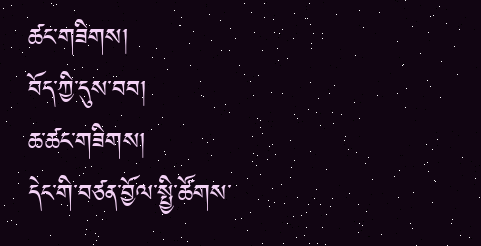ཚང་གཟིགས།
བོད་ཀྱི་དུས་བབ།
ཆ་ཚང་གཟིགས།
དེང་གི་བཙན་བྱོལ་སྤྱི་ཚོགས་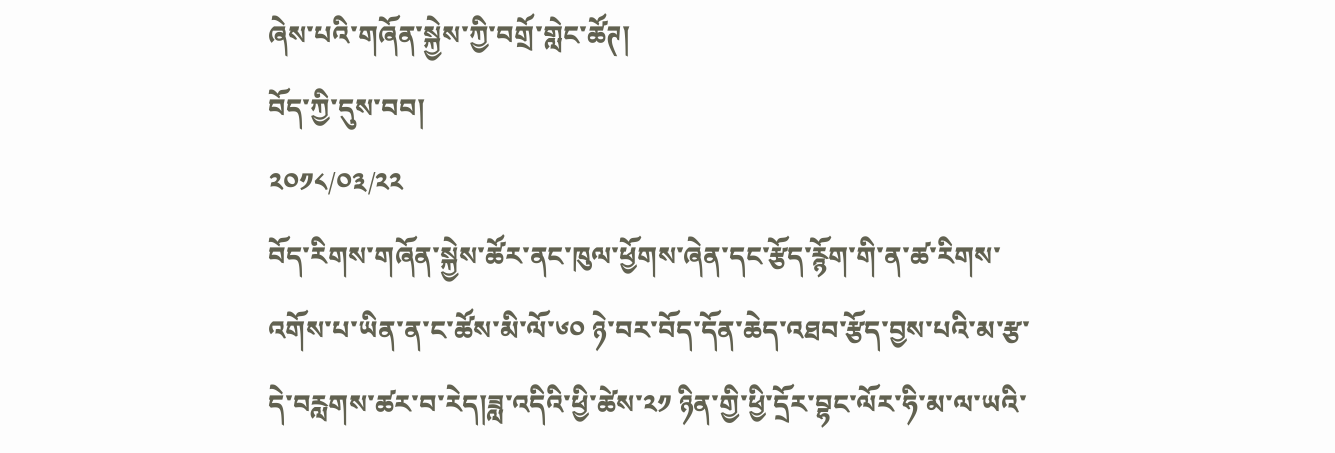ཞེས་པའི་གཞོན་སྐྱེས་ཀྱི་བགྲོ་གླེང་ཚོཊ།
བོད་ཀྱི་དུས་བབ།
༢༠༡༨/༠༣/༢༢
བོད་རིགས་གཞོན་སྐྱེས་ཚོར་ནང་ཁུལ་ཕྱོགས་ཞེན་དང་རྩོད་རྙོག་གི་ན་ཚ་རིགས་འགོས་པ་ཡིན་ན་ང་ཚོས་མི་ལོ་༦༠ ཉེ་བར་བོད་དོན་ཆེད་འཐབ་རྩོད་བྱས་པའི་མ་རྩ་དེ་བརླགས་ཚར་བ་རེད།ཟླ་འདིའི་ཕྱི་ཚེས་༢༡ ཉིན་གྱི་ཕྱི་དྲོར་བྷང་ལོར་ཧི་མ་ལ་ཡའི་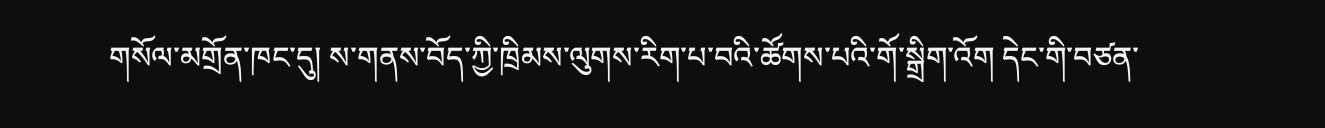གསོལ་མགྲོན་ཁང་དུ། ས་གནས་བོད་ཀྱི་ཁྲིམས་ལུགས་རིག་པ་བའི་ཚོགས་པའི་གོ་སྒྲིག་འོག དེང་གི་བཙན་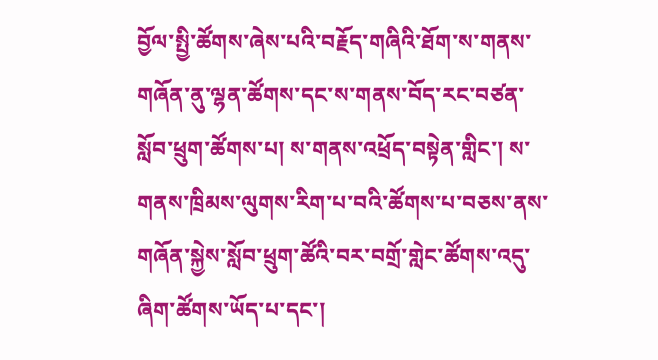བྱོལ་སྤྱི་ཚོགས་ཞེས་པའི་བརྗོད་གཞིའི་ཐོག་ས་གནས་གཞོན་ནུ་ལྷན་ཚོགས་དང་ས་གནས་བོད་རང་བཙན་སློབ་ཕྲུག་ཚོགས་པ། ས་གནས་འཕྲོད་བསྟེན་གླིང་། ས་གནས་ཁྲིམས་ལུགས་རིག་པ་བའི་ཚོགས་པ་བཅས་ནས་གཞོན་སྐྱེས་སློབ་ཕྲུག་ཚོའི་བར་བགྲོ་གླེང་ཚོགས་འདུ་ཞིག་ཚོགས་ཡོད་པ་དང་།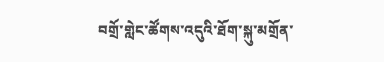བགྲོ་གླེང་ཚོགས་འདུའི་ཐོག་སྐུ་མགྲོན་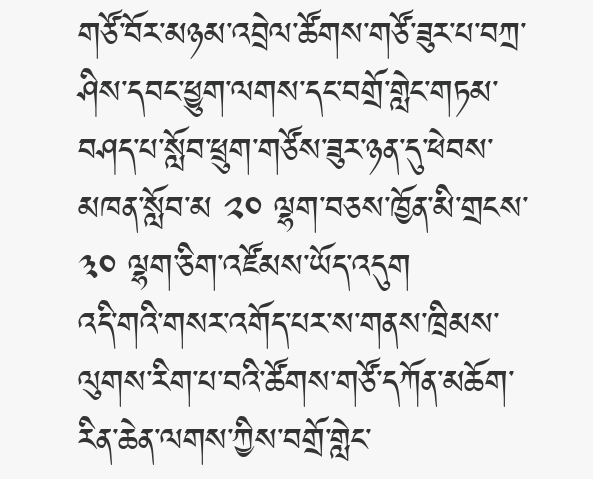གཙོ་བོར་མཉམ་འབྲེལ་ཚོགས་གཙོ་ཟུར་པ་བཀྲ་ཤིས་དབང་ཕྱུག་ལགས་དང་བགྲོ་གླེང་གཏམ་བཤད་པ་སློབ་ཕྲུག་གཙོས་ཟུར་ཉན་དུ་ཕེབས་མཁན་སློབ་མ ༢༠ ལྷག་བཅས་ཁྱོན་མི་གྲངས་༣༠ ལྷག་ཅིག་འཛོམས་ཡོད་འདུག
འདི་གའི་གསར་འགོད་པར་ས་གནས་ཁྲིམས་ལུགས་རིག་པ་བའི་ཚོགས་གཙོ་དཀོན་མཆོག་རིན་ཆེན་ལགས་ཀྱིས་བགྲོ་གླེང་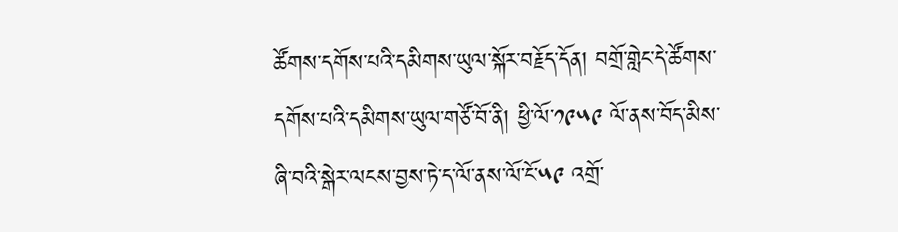ཚོགས་དགོས་པའི་དམིགས་ཡུལ་སྐོར་བརྗོད་དོན། བགྲོ་གླེང་དེ་ཚོགས་དགོས་པའི་དམིགས་ཡུལ་གཙོ་བོ་ནི། ཕྱི་ལོ་༡༩༥༩ ལོ་ནས་བོད་མིས་ཞི་བའི་སྒེར་ལངས་བྱས་ཏེ་ད་ལོ་ནས་ལོ་ངོ་༥༩ འགྲོ་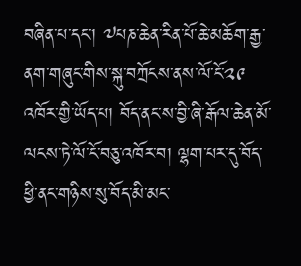བཞིན་པ་དང་། ༧པཎ་ཆེན་རིན་པོ་ཆེ་མཆོག་རྒྱ་ནག་གཞུང་གིས་སྐུ་བཀྲོངས་ནས་ལོ་ངོ་༢༩ འཁོར་གྱི་ཡོད་པ། བོད་ནང་ས་བྱི་ཞི་རྒོལ་ཆེན་མོ་ལངས་ཏེ་ལོ་ངོ་བཅུ་འཁོར་བ། ལྷག་པར་དུ་བོད་ཕྱི་ནང་གཉིས་སུ་བོད་མི་མང་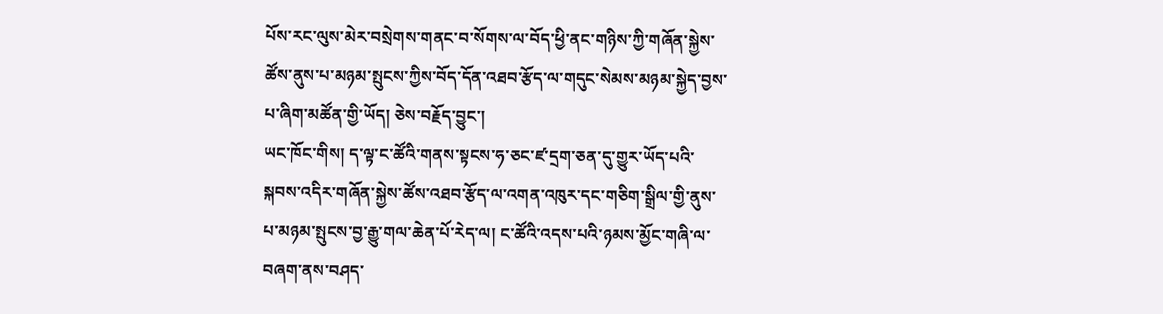པོས་རང་ལུས་མེར་བསྲེགས་གནང་བ་སོགས་ལ་བོད་ཕྱི་ནང་གཉིས་ཀྱི་གཞོན་སྐྱེས་ཚོས་ནུས་པ་མཉམ་སྤུངས་ཀྱིས་བོད་དོན་འཐབ་རྩོད་ལ་གདུང་སེམས་མཉམ་སྐྱེད་བྱས་པ་ཞིག་མཚོན་གྱི་ཡོད། ཅེས་བརྗོད་བྱུང་།
ཡང་ཁོང་གིས། ད་ལྟ་ང་ཚོའི་གནས་སྟངས་ཧ་ཅང་ཛ་དྲག་ཅན་དུ་གྱུར་ཡོད་པའི་སྐབས་འདིར་གཞོན་སྐྱེས་ཚོས་འཐབ་རྩོད་ལ་འགན་འཁུར་དང་གཅིག་སྒྲིལ་གྱི་ནུས་པ་མཉམ་སྤུངས་བྱ་རྒྱུ་གལ་ཆེན་པོ་རེད་ལ། ང་ཚོའི་འདས་པའི་ཉམས་མྱོང་གཞི་ལ་བཞག་ནས་བཤད་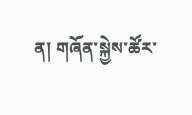ན། གཞོན་སྐྱེས་ཚོར་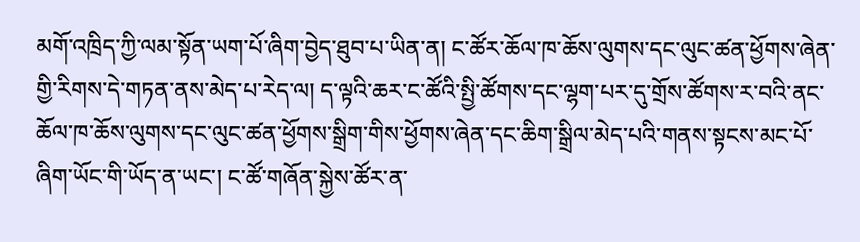མགོ་འཁྲིད་ཀྱི་ལམ་སྟོན་ཡག་པོ་ཞིག་བྱེད་ཐུབ་པ་ཡིན་ན། ང་ཚོར་ཆོལ་ཁ་ཆོས་ལུགས་དང་ལུང་ཚན་ཕྱོགས་ཞེན་གྱི་རིགས་དེ་གཏན་ནས་མེད་པ་རེད་ལ། ད་ལྟའི་ཆར་ང་ཚོའི་སྤྱི་ཚོགས་དང་ལྷག་པར་དུ་གྲོས་ཚོགས་ར་བའི་ནང་ཆོལ་ཁ་ཆོས་ལུགས་དང་ལུང་ཚན་ཕྱོགས་སྒྲིག་གིས་ཕྱོགས་ཞེན་དང་ཆིག་སྒྲིལ་མེད་པའི་གནས་སྟངས་མང་པོ་ཞིག་ཡོང་གི་ཡོད་ན་ཡང་། ང་ཚོ་གཞོན་སྐྱེས་ཚོར་ན་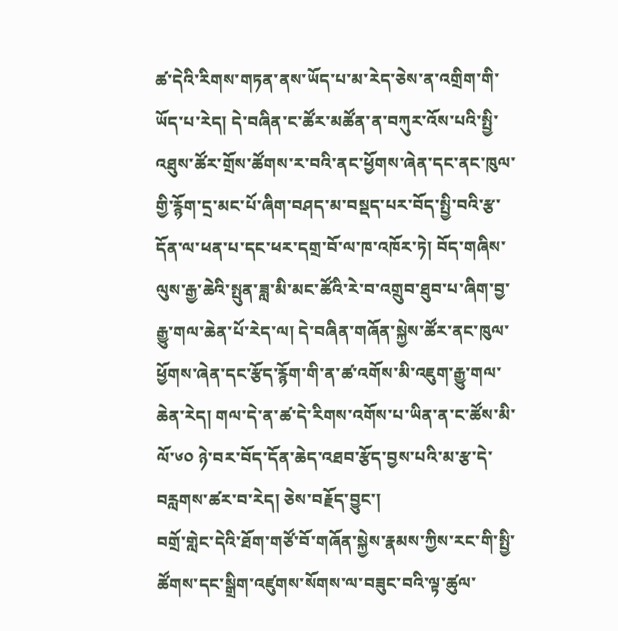ཚ་དེའི་རིགས་གཏན་ནས་ཡོད་པ་མ་རེད་ཅེས་ན་འགྲིག་གི་ཡོད་པ་རེད། དེ་བཞིན་ང་ཚོར་མཚོན་ན་བཀུར་འོས་པའི་སྤྱི་འཐུས་ཚོར་གྲོས་ཚོགས་ར་བའི་ནང་ཕྱོགས་ཞེན་དང་ནང་ཁུལ་གྱི་རྙོག་དྲ་མང་པོ་ཞིག་བཤད་མ་བསྡད་པར་བོད་སྤྱི་བའི་རྩ་དོན་ལ་ཕན་པ་དང་ཕར་དགྲ་བོ་ལ་ཁ་འཁོར་ཏེ། བོད་གཞིས་ལུས་རྒྱ་ཆེའི་སྤུན་ཟླ་མི་མང་ཚོའི་རེ་བ་འགྲུབ་ཐུབ་པ་ཞིག་བྱ་རྒྱུ་གལ་ཆེན་པོ་རེད་ལ། དེ་བཞིན་གཞོན་སྐྱེས་ཚོར་ནང་ཁུལ་ཕྱོགས་ཞེན་དང་རྩོད་རྙོག་གི་ན་ཚ་འགོས་མི་འཇུག་རྒྱུ་གལ་ཆེན་རེད། གལ་དེ་ན་ཚ་དེ་རིགས་འགོས་པ་ཡིན་ན་ང་ཚོས་མི་ལོ་༦༠ ཉེ་བར་བོད་དོན་ཆེད་འཐབ་རྩོད་བྱས་པའི་མ་རྩ་དེ་བརླགས་ཚར་བ་རེད། ཅེས་བརྗོད་བྱུང་།
བགྲོ་གླེང་དེའི་ཐོག་གཙོ་བོ་གཞོན་སྐྱེས་རྣམས་ཀྱིས་རང་གི་སྤྱི་ཚོགས་དང་སྒྲིག་འཛུགས་སོགས་ལ་བཟུང་བའི་ལྟ་ཚུལ་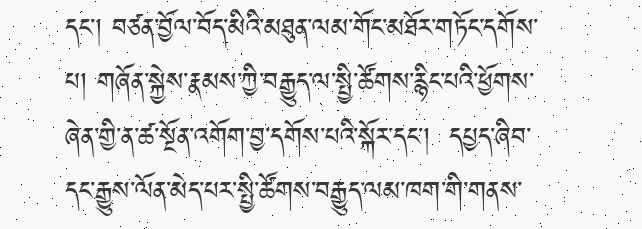དང་། བཙན་བྱོལ་བོད་མིའི་མཐུན་ལམ་གོང་མཐོར་གཏོང་དགོས་པ། གཞོན་སྐྱེས་རྣམས་ཀྱི་བརྒྱུད་ལ་སྤྱི་ཚོགས་རྙིང་པའི་ཕྱོགས་ཞེན་གྱི་ན་ཚ་སྔོན་འགོག་བྱ་དགོས་པའི་སྐོར་དང་།  དཔྱད་ཞིབ་དང་རྒྱུས་ལོན་མེད་པར་སྤྱི་ཚོགས་བརྒྱུད་ལམ་ཁག་གི་གནས་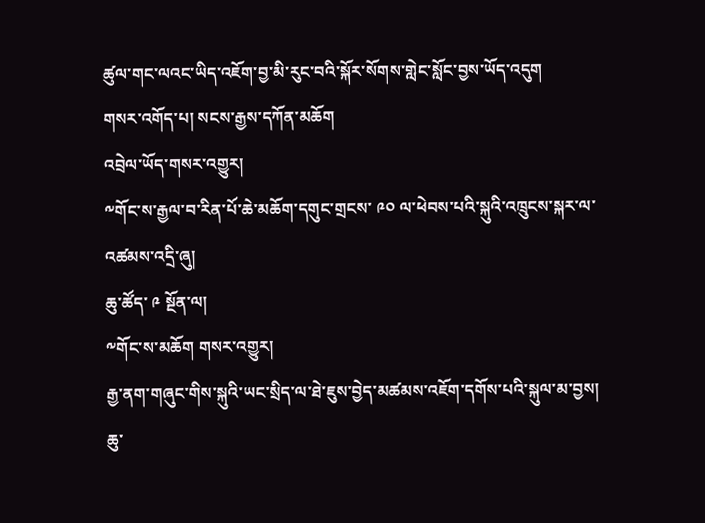ཚུལ་གང་ལའང་ཡིད་འཇོག་བྱ་མི་རུང་བའི་སྐོར་སོགས་གླེང་སློང་བྱས་ཡོད་འདུག
གསར་འགོད་པ། སངས་རྒྱས་དཀོན་མཆོག
འབྲེལ་ཡོད་གསར་འགྱུར།
༸གོང་ས་རྒྱལ་བ་རིན་པོ་ཆེ་མཆོག་དགུང་གྲངས་ ༩༠ ལ་ཕེབས་པའི་སྐུའི་འཁྲུངས་སྐར་ལ་འཚམས་འདྲི་ཞུ།
ཆུ་ཚོད་ ༩ སྔོན་ལ།
༸གོང་ས་མཆོག གསར་འགྱུར།
རྒྱ་ནག་གཞུང་གིས་སྐུའི་ཡང་སྲིད་ལ་ཐེ་ཇུས་བྱེད་མཚམས་འཇོག་དགོས་པའི་སྐུལ་མ་བྱས།
ཆུ་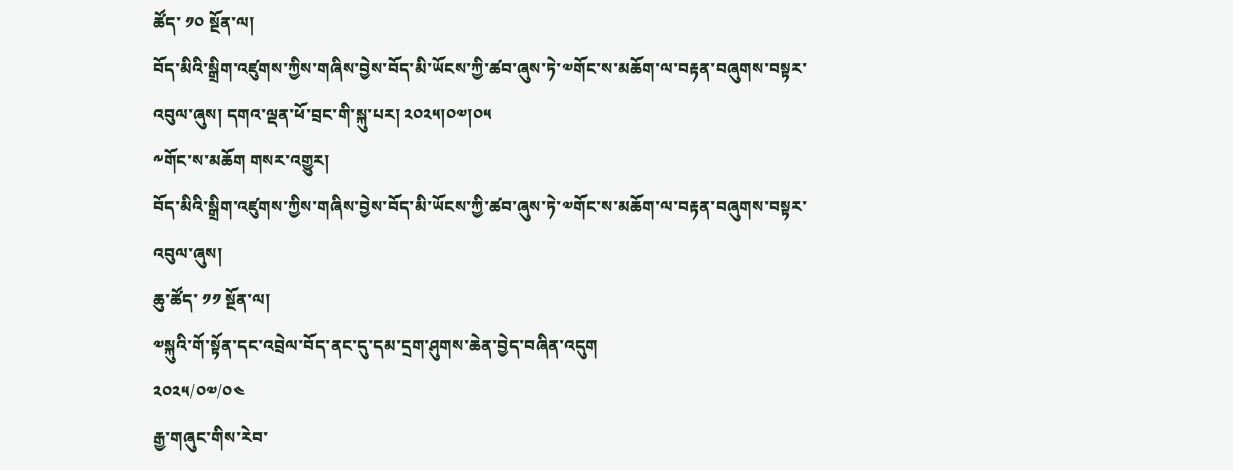ཚོད་ ༡༠ སྔོན་ལ།
བོད་མིའི་སྒྲིག་འཛུགས་ཀྱིས་གཞིས་བྱེས་བོད་མི་ཡོངས་ཀྱི་ཚབ་ཞུས་ཏེ་༧གོང་ས་མཆོག་ལ་བརྟན་བཞུགས་བསྟར་འབུལ་ཞུས། དགའ་ལྡན་ཕོ་བྲང་གི་སྐུ་པར། ༢༠༢༥།༠༧།༠༥
༸གོང་ས་མཆོག གསར་འགྱུར།
བོད་མིའི་སྒྲིག་འཛུགས་ཀྱིས་གཞིས་བྱེས་བོད་མི་ཡོངས་ཀྱི་ཚབ་ཞུས་ཏེ་༧གོང་ས་མཆོག་ལ་བརྟན་བཞུགས་བསྟར་འབུལ་ཞུས།
ཆུ་ཚོད་ ༡༡ སྔོན་ལ།
༧སྐུའི་གོ་སྟོན་དང་འབྲེལ་བོད་ནང་དུ་དམ་དྲག་ཤུགས་ཆེན་བྱེད་བཞིན་འདུག
༢༠༢༥/༠༧/༠༤
རྒྱ་གཞུང་གིས་རེབ་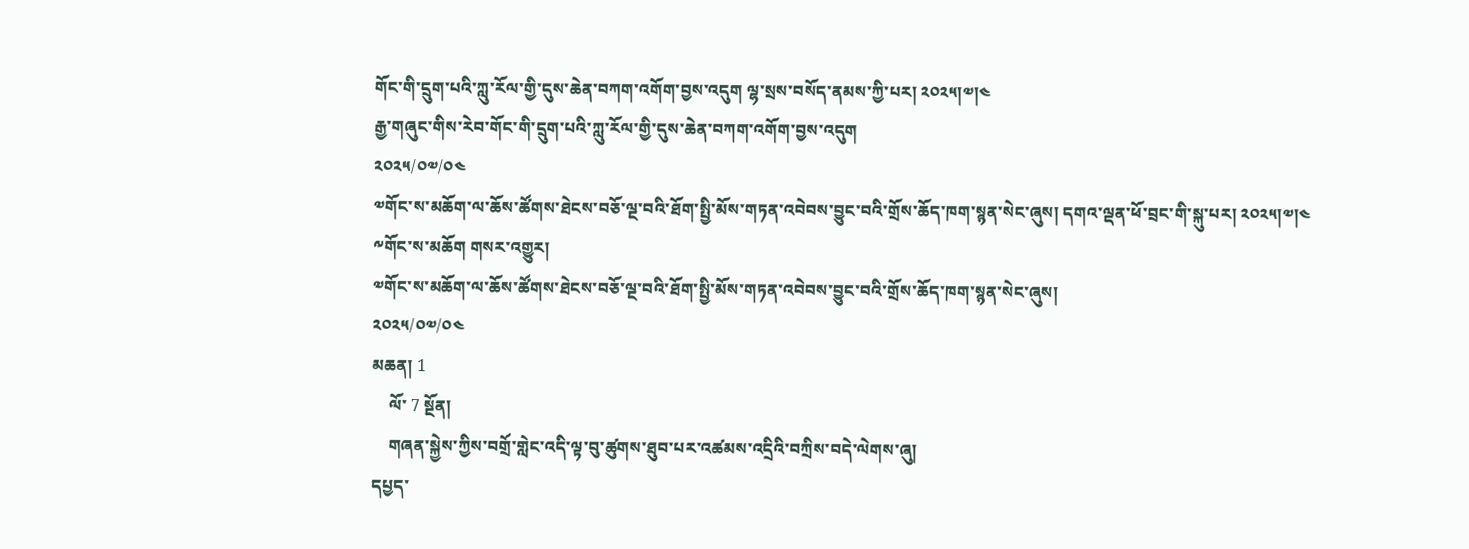གོང་གི་དྲུག་པའི་ཀླུ་རོལ་གྱི་དུས་ཆེན་བཀག་འགོག་བྱས་འདུག ལྷ་སྲས་བསོད་ནམས་ཀྱི་པར། ༢༠༢༥།༧།༤
རྒྱ་གཞུང་གིས་རེབ་གོང་གི་དྲུག་པའི་ཀླུ་རོལ་གྱི་དུས་ཆེན་བཀག་འགོག་བྱས་འདུག
༢༠༢༥/༠༧/༠༤
༧གོང་ས་མཆོག་ལ་ཆོས་ཚོགས་ཐེངས་བཅོ་ལྔ་བའི་ཐོག་སྤྱི་མོས་གཏན་འབེབས་བྱུང་བའི་གྲོས་ཆོད་ཁག་སྙན་སེང་ཞུས། དགའ་ལྡན་ཕོ་བྲང་གི་སྐུ་པར། ༢༠༢༥།༧།༤
༸གོང་ས་མཆོག གསར་འགྱུར།
༧གོང་ས་མཆོག་ལ་ཆོས་ཚོགས་ཐེངས་བཅོ་ལྔ་བའི་ཐོག་སྤྱི་མོས་གཏན་འབེབས་བྱུང་བའི་གྲོས་ཆོད་ཁག་སྙན་སེང་ཞུས།
༢༠༢༥/༠༧/༠༤
མཆན། 1
    ལོ་ 7 སྔོན།
    གཞན་སྐྱེས་ཀྱིས་བགྲོ་གླེང་འདི་ལྟ་བུ་ཚུགས་ཐུབ་པར་འཚམས་འདྲིའི་བཀྲིས་བདེ་ལེགས་ཞུ།
དཔྱད་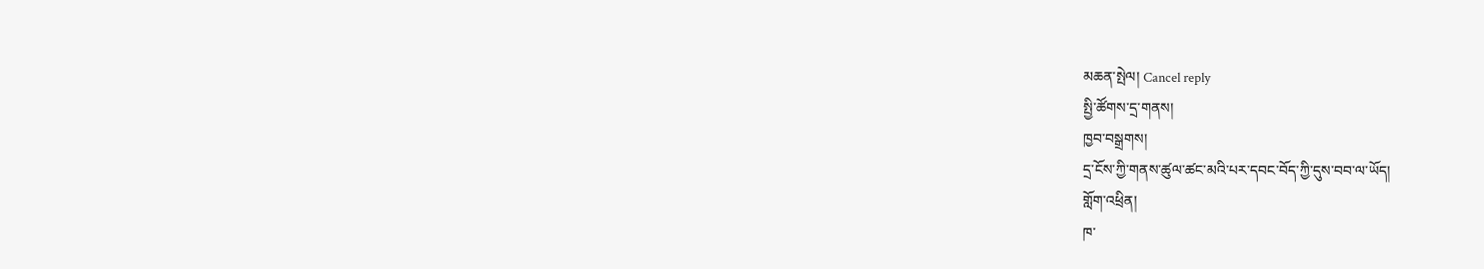མཆན་སྤེལ། Cancel reply
སྤྱི་ཚོགས་དྲ་གནས།
ཁྱབ་བསྒྲགས།
དྲ་ངོས་ཀྱི་གནས་ཚུལ་ཚང་མའི་པར་དབང་བོད་ཀྱི་དུས་བབ་ལ་ཡོད།
གློག་འཕྲིན།
ཁ་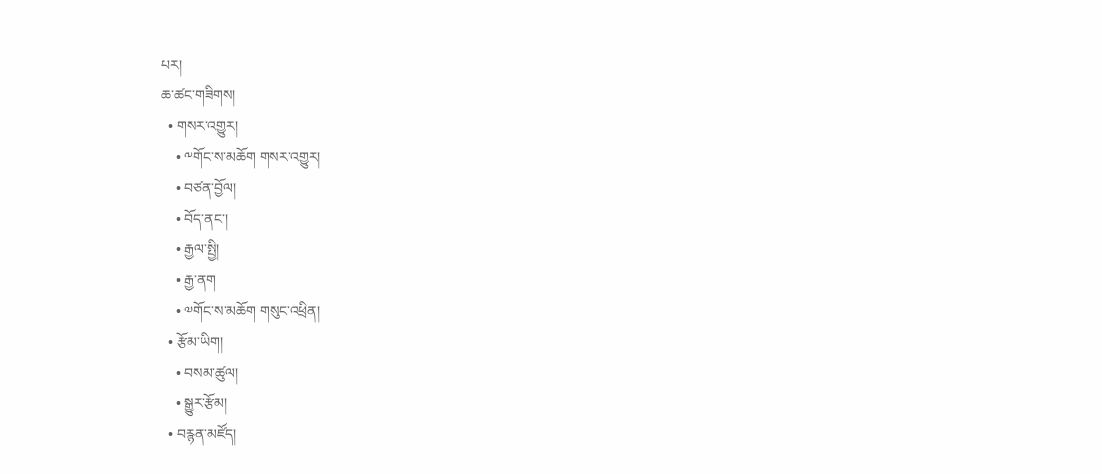པར།
ཆ་ཚང་གཟིགས།
  • གསར་འགྱུར།
    • ༸གོང་ས་མཆོག གསར་འགྱུར།
    • བཙན་བྱོལ།
    • བོད་ནང་།
    • རྒྱལ་སྤྱི།
    • རྒྱ་ནག
    • ༧གོང་ས་མཆོག གསུང་འཕྲིན།
  • རྩོམ་ཡིག།
    • བསམ་ཚུལ།
    • སྒྱུར་རྩོམ།
  • བརྙན་མཛོད།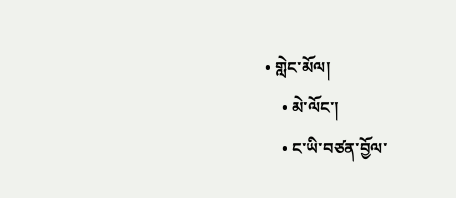• གླེང་མོལ།
    • མེ་ལོང་།
    • ང་ཡི་བཙན་བྱོལ་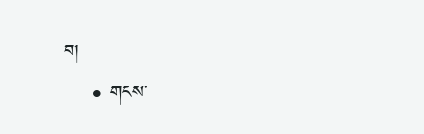བ།
    • གངས་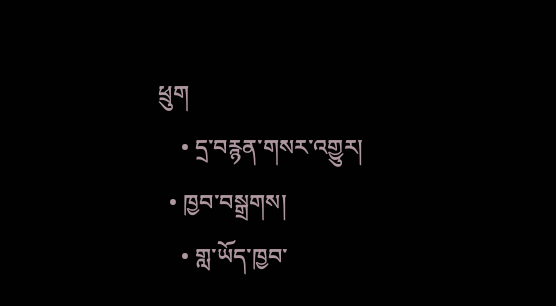ཕྲུག
    • དྲ་བརྙན་གསར་འགྱུར།
  • ཁྱབ་བསྒྲགས།
    • གླ་ཡོད་ཁྱབ་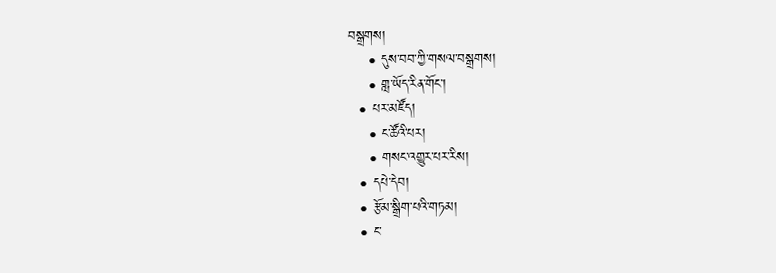བསྒྲགས།
    • དུས་བབ་ཀྱི་གསལ་བསྒྲགས།
    • གླ་ཡོད་རིན་གོང་།
  • པར་མཛོད།
    • ང་ཚོའི་པར།
    • གསང་འགྱུར་པར་རིས།
  • དཔེ་དེབ།
  • རྩོམ་སྒྲིག་པའི་གཏམ།
  • ང་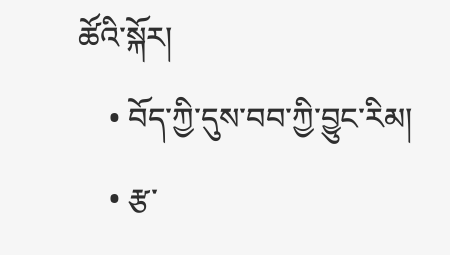ཚོའི་སྐོར།
    • བོད་ཀྱི་དུས་བབ་ཀྱི་བྱུང་རིམ།
    • རྩ་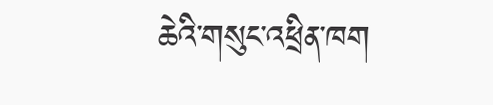ཆེའི་གསུང་འཕྲིན་ཁག